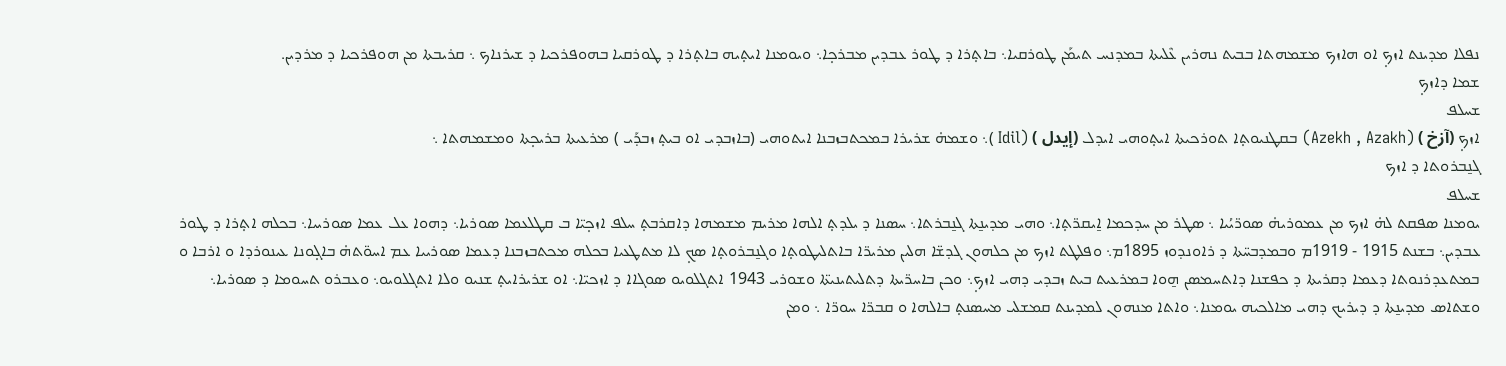ܢܦܠܐ ܡܕܝܢܬ ܐܙܟ̥ ܐܘ ܗܐܙܟ ܡܫܡܗܬܐ ܒܒܝܬ ܢܗܪܝܢ ܥܶܠܝܬܐ ܒܡܕܢܚ ܬܝܡܰܢ ܛܘܪܩܝܐ܆ ܒܐܬ̥ܪܐ ܕ ܛܘܪ ܥܒܕܝܢ ܡܒܪܟ̥ܐ܆ ܘܝܘܡܢܐ ܐܝܬ̥ܝܗ ܒܐܬ̥ܪܐ ܕ ܛܘܪܩܝܐ ܒܗܘܦܪܟܝܐ ܕ ܫܝܪܢܐܟ ܆ ܩܪܝܒܬܐ ܡܢ ܗܘܦܪܟܝܐ ܕ ܡܪܕܝܢ.
ܫܡܐ ܕܐܙܟ̥
ܫܚܠܦ
ܐܙܟ̥ (آزخ ) (Azekh , Azakh) ܒܩܛܢܝܘܬ̥ܐ ܬܘܪܟܝܬܐ ܐܝܬ̥ܘܗܝ ܐܝܕܠ (إيدل ) (Idil )܆ ܘܫܡܗ̊ ܫܪܝܪܐ ܒܡܟܬܒܙܒܢܐ ܐܝܬܘܗܝ (ܒܐܙܒܕܝ ܐܘ ܒܝܬ̥ ܙܒܕܰܝ ) ܡܪܥܝܬܐ ܒܪܝܟ̥ܬܐ ܘܡܫܡܗܬܐ ܆
ܓܢ̱ܒܪܘܬܐ ܕ ܐܙܟ
ܫܚܠܦ
ܝܘܡܢܐ ܣܦܩܬ ܠܗ̊ ܐܙܟ ܡܢ ܥܡܘܪܝܗ̊ ܣܘܪ̈ܝܳܝܐ ܆ ܣܛܪ ܡܢ ܚܕܟܡܐ ܐ̱ܝܩܪ̈ܬ̥ܐ܆ ܘܗܝ ܡܕܝܢ̱ܬܐ ܓܢ̱ܒܪܬܐ܆ ܚܣܢܐ ܕ ܝܠܕܬ̥ ܐܠܗܐ ܡܪܝܡ ܡܫܡܗܐ ܕܐܩܪܒܬ̥ ܚܠܦ ܐܙܟ̥ܝ̈ܐ ܒ ܩܛܠܥܡܐ ܣܘܪܝܐ܆ ܕܗܘܐ ܥܠ ܥܡܐ ܣܘܪܝܝܐ܆ ܒܟܠܗ ܐܬ̥ܪܐ ܕ ܛܘܪ ܥܒܕܝܢ܆ ܒܫܢܬ 1915 - 1919ܡ ܘܒܡܕܒܚ̈ܬܐ ܕ ܪܐܘܢܕܘܙ 1895ܡ܆ ܘܦܠܛܬ ܐܙܟ ܡܢ ܟܠܗܘܢ ܓܕܫ̈ܐ ܗܠܝܢ ܡܪܝܪ̈ܐ ܒܐܬܠܝܛܘܬ̥ܐ ܘܓܢ̱ܒܪܘܬ̥ܐ ܣܟ̥ ܠܐ ܡܬܛܥܝܐ ܒܟܠܗ ܡܟܬܒܙܒܢܐ ܕܥܡܐ ܣܘܪܝܝܐ ܥܡ ܐܚܘ̈ܬܗ̊ ܒܐܓ̥ܘܢܐ ܥܝܢܘܪܕܐ ܘ ܐܪܒܐ ܘ ܒܡܬܥܕܪܢܘܬܐ ܕܥܡܐ ܕܩܪܝܬܐ ܕ ܟܦܫܢܐ ܕܐܬܚܡܣܢ ܗ̱ܘܐ ܒܡܪܥܝܬ ܒܝܬ ܙܒܕܝ ܕܗܝ ܐܙܟ̥܆ ܘܟܢ ܒܐܚܪ̈ܝܬܐ ܕܬܠܝܬܝܢܝܬ̈ܐ ܘܫܘܪܝ 1943 ܐܬܓܠܘܝܘ ܣܘܓܐܐ ܕ ܐܙܟܝ̈ܐ܆ ܐܘ ܫܪܝܪܐܝܬ̥ ܫܢܝܘ ܘܠܐ ܐܬܓܠܘܝܘ܆ ܘܥܒܪܘ ܬܚܘܡܐ ܕ ܣܘܪܝܐ܆ ܘܫܬܐܣ ܡܕܝܢ̱ܬܐ ܕ ܕܝܪܝܟ ܕܗܝ ܡܐܠܟܝܗ ܝܘܡܢܐ܆ ܘܐܬܐ ܡܢܗܘܢ ܠܡܕܝܢܬ ܩܡܫܠܝ ܡܚܣܢܬ̥ ܒܐܠܗܐ ܘ ܩܒܪ̈ܐ ܚܘܪ̈ܐ ܆ ܘܡܢ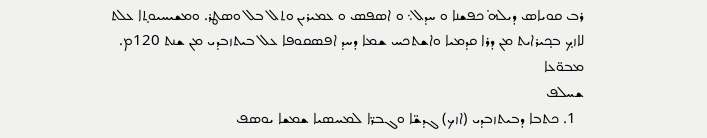ܪܒ ܩܘܝܐܣ ܕܝܠܗ̊ ܟܦܫܢܐ ܘ ܚܕܠ܆ ܘ ܐܣܦܣ ܘ ܥܡܝܪܝܢ ܘܬܠ ܒܠ ܘܣܛܪ. ܘܡܫܝܚܝܘܬ̥ܐ ܥܠܬ ܠܐܙܟ̥ ܒܟ̥ܝܪܐܝܬ ܡܢ ܕܪܐ ܩܕܡܝܐ ܘܐܫܬܟܚ ܫܡܐ ܕܚܕ ܐܦܣܩܘܦܐ ܥܠ ܒܝܬܙܒܕܝ ܡܢ ܫܢܬ 120ܡ.
ܡܒܘ̈ܥܐ
ܫܚܠܦ
  1. ܟܬܒܐ ܕܒܝܬܙܒܕܝ (ܐܙܟ) ܓܕܫ̈ܐ ܘܓܒܪ̈ܐ ܠܡܚܣܝܐ ܫܡܫܐ ܝܘܣܦ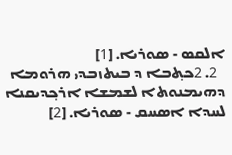ܐܠܩܣ - ܣܘܪܝܐ. [1]
  2. 2ܟܬ̥ܒܐ ܕ ܒܝܬܙܒܕܝ ܗܪܘܡܐ ܕܗܝܡܢܘܬܐ ܠܫܡܫܐ ܐܪܟ̥ܕܝܩܢܐ ܠܚܕܐ ܐܣܚܩ - ܣܘܪܝܐ. [2]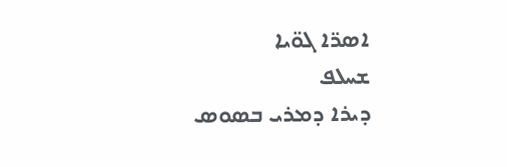ܐܣܪ̈ܐ ܓܘ̈ܝܐ
ܫܚܠܦ
ܕܝܪܐ ܕܡܪܝ ܒܣܘܣ